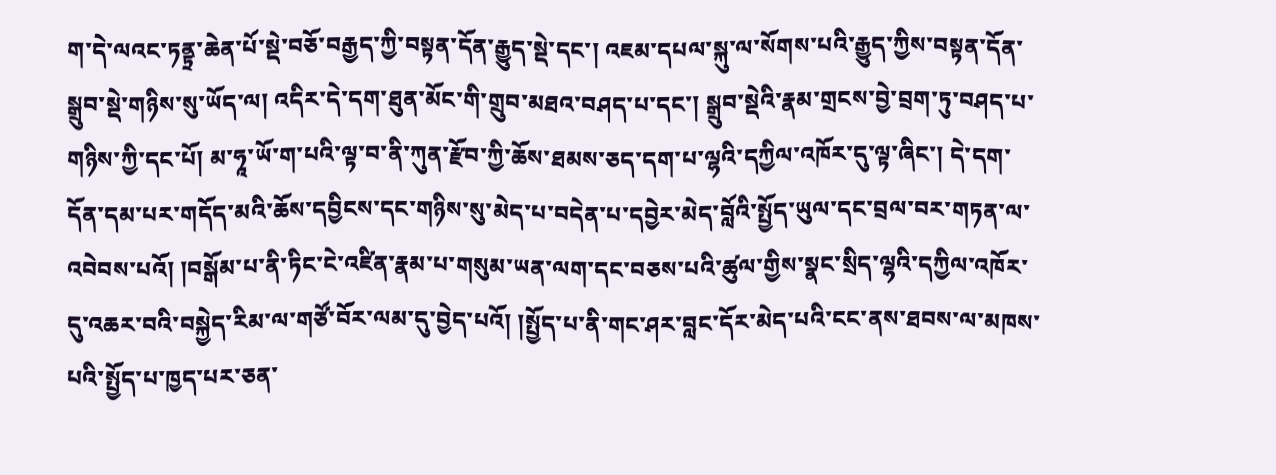ག་དེ་ལའང་ཏནྟྲ་ཆེན་པོ་སྡེ་བཅོ་བརྒྱད་ཀྱི་བསྟན་དོན་རྒྱུད་སྡེ་དང་། འཇམ་དཔལ་སྐུ་ལ་སོགས་པའི་རྒྱུད་ཀྱིས་བསྟན་དོན་སྒྲུབ་སྡེ་གཉིས་སུ་ཡོད་ལ། འདིར་དེ་དག་ཐུན་མོང་གི་གྲུབ་མཐའ་བཤད་པ་དང་། སྒྲུབ་སྡེའི་རྣམ་གྲངས་བྱེ་བྲག་ཏུ་བཤད་པ་གཉིས་ཀྱི་དང་པོ། མ་ཧཱ་ཡོ་ག་པའི་ལྟ་བ་ནི་ཀུན་རྫོབ་ཀྱི་ཆོས་ཐམས་ཅད་དག་པ་ལྷའི་དཀྱིལ་འཁོར་དུ་ལྟ་ཞིང་། དེ་དག་དོན་དམ་པར་གདོད་མའི་ཆོས་དབྱིངས་དང་གཉིས་སུ་མེད་པ་བདེན་པ་དབྱེར་མེད་བློའི་སྤྱོད་ཡུལ་དང་བྲལ་བར་གཏན་ལ་འབེབས་པའོ། །བསྒོམ་པ་ནི་ཏིང་ངེ་འཛིན་རྣམ་པ་གསུམ་ཡན་ལག་དང་བཅས་པའི་ཚུལ་གྱིས་སྣང་སྲིད་ལྷའི་དཀྱིལ་འཁོར་དུ་འཆར་བའི་བསྐྱེད་རིམ་ལ་གཙོ་བོར་ལམ་དུ་བྱེད་པའོ། །སྤྱོད་པ་ནི་གང་ཤར་བླང་དོར་མེད་པའི་ངང་ནས་ཐབས་ལ་མཁས་པའི་སྤྱོད་པ་ཁྱད་པར་ཅན་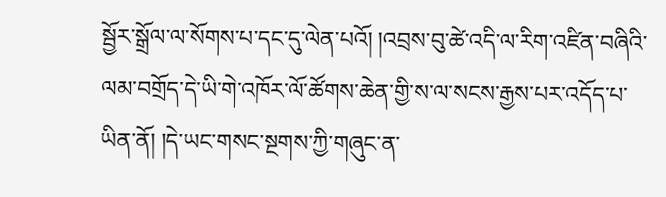སྦྱོར་སྒྲོལ་ལ་སོགས་པ་དང་དུ་ལེན་པའོ། །འབྲས་བུ་ཚེ་འདི་ལ་རིག་འཛིན་བཞིའི་ལམ་བགྲོད་དེ་ཡི་གེ་འཁོར་ལོ་ཚོགས་ཆེན་གྱི་ས་ལ་སངས་རྒྱས་པར་འདོད་པ་ཡིན་ནོ། །དེ་ཡང་གསང་སྔགས་ཀྱི་གཞུང་ན་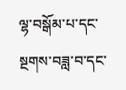ལྷ་བསྒོམ་པ་དང་སྔགས་བཟླ་བ་དང་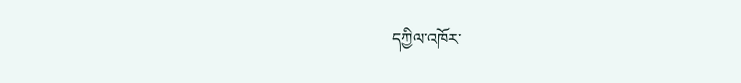དཀྱིལ་འཁོར་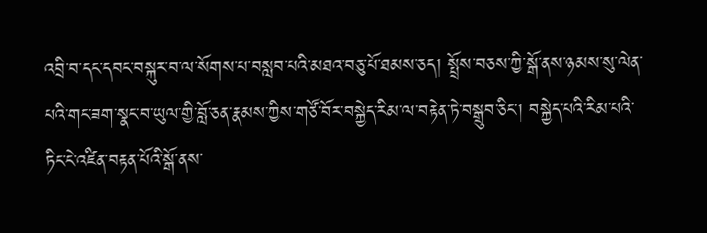འབྲི་བ་དང་དབང་བསྐུར་བ་ལ་སོགས་པ་བསླབ་པའི་མཐའ་བཅུ་པོ་ཐམས་ཅད། སྤྲོས་བཅས་ཀྱི་སྒོ་ནས་ཉམས་སུ་ལེན་པའི་གང་ཟག་སྣང་བ་ཡུལ་གྱི་བློ་ཅན་རྣམས་ཀྱིས་གཙོ་བོར་བསྐྱེད་རིམ་ལ་བརྟེན་ཏེ་བསྒྲུབ་ཅིང་། བསྐྱེད་པའི་རིམ་པའི་ཏིང་ངེ་འཛིན་བརྟན་པོའི་སྒོ་ནས་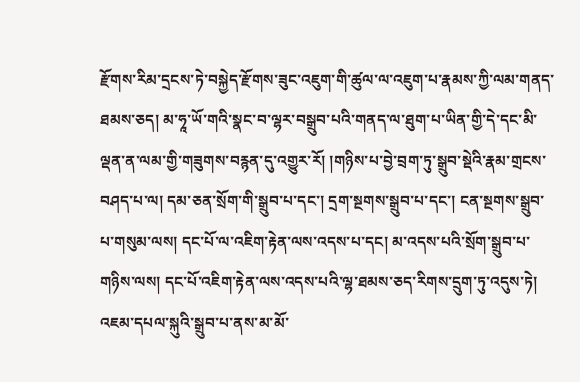རྫོགས་རིམ་དྲངས་ཏེ་བསྐྱེད་རྫོགས་ཟུང་འཇུག་གི་ཚུལ་ལ་འཇུག་པ་རྣམས་ཀྱི་ལམ་གནད་ཐམས་ཅད། མ་ཧཱ་ཡོ་གའི་སྣང་བ་ལྷར་བསྒྲུབ་པའི་གནད་ལ་ཐུག་པ་ཡིན་གྱི་དེ་དང་མི་ལྡན་ན་ལམ་གྱི་གཟུགས་བརྙན་དུ་འགྱུར་རོ། །གཉིས་པ་བྱེ་བྲག་ཏུ་སྒྲུབ་སྡེའི་རྣམ་གྲངས་བཤད་པ་ལ། དམ་ཅན་སྲོག་གི་སྒྲུབ་པ་དང་། དྲག་སྔགས་སྒྲུབ་པ་དང་། ངན་སྔགས་སྒྲུབ་པ་གསུམ་ལས། དང་པོ་ལ་འཇིག་རྟེན་ལས་འདས་པ་དང། མ་འདས་པའི་སྲོག་སྒྲུབ་པ་གཉིས་ལས། དང་པོ་འཇིག་རྟེན་ལས་འདས་པའི་ལྷ་ཐམས་ཅད་རིགས་དྲུག་ཏུ་འདུས་ཏེ། འཇམ་དཔལ་སྐུའི་སྒྲུབ་པ་ནས་མ་མོ་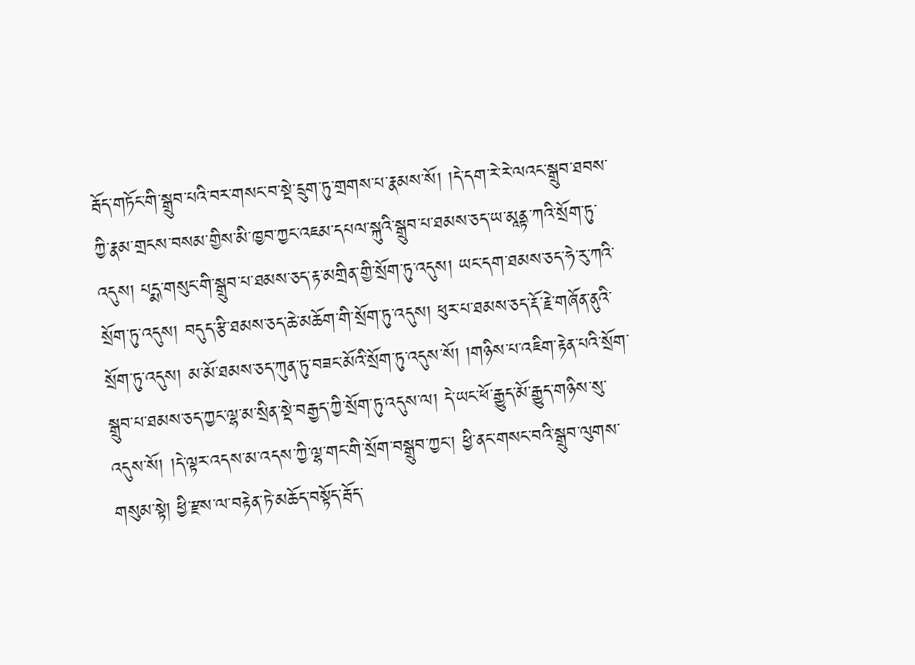རྦོད་གཏོང་གི་སྒྲུབ་པའི་བར་གསང་བ་སྡེ་དྲུག་ཏུ་གྲགས་པ་རྣམས་སོ། །དེ་དག་རེ་རེ་ལའང་སྒྲུབ་ཐབས་ཀྱི་རྣམ་གྲངས་བསམ་གྱིས་མི་ཁྱབ་ཀྱང་འཇམ་དཔལ་སྐུའི་སྒྲུབ་པ་ཐམས་ཅད་ཡ་མཱནྟ་ཀའི་སྲོག་ཏུ་འདུས། པདྨ་གསུང་གི་སྒྲུབ་པ་ཐམས་ཅད་རྟ་མགྲིན་གྱི་སྲོག་ཏུ་འདུས། ཡང་དག་ཐམས་ཅད་ཧེ་རུ་ཀའི་སྲོག་ཏུ་འདུས། བདུད་རྩི་ཐམས་ཅད་ཆེ་མཆོག་གི་སྲོག་ཏུ་འདུས། ཕུར་པ་ཐམས་ཅད་རྡོ་རྗེ་གཞོན་ནུའི་སྲོག་ཏུ་འདུས། མ་མོ་ཐམས་ཅད་ཀུན་ཏུ་བཟང་མོའི་སྲོག་ཏུ་འདུས་སོ། །གཉིས་པ་འཇིག་རྟེན་པའི་སྲོག་སྒྲུབ་པ་ཐམས་ཅད་ཀྱང་ལྷ་མ་སྲིན་སྡེ་བརྒྱད་ཀྱི་སྲོག་ཏུ་འདུས་ལ། དེ་ཡང་ཕོ་རྒྱུད་མོ་རྒྱུད་གཉིས་སུ་འདུས་སོ། །དེ་ལྟར་འདས་མ་འདས་ཀྱི་ལྷ་གང་གི་སྲོག་བསྒྲུབ་ཀྱང་། ཕྱི་ནང་གསང་བའི་སྒྲུབ་ལུགས་གསུམ་སྟེ། ཕྱི་རྫས་ལ་བརྟེན་ཏེ་མཆོད་བསྟོད་རྦོད་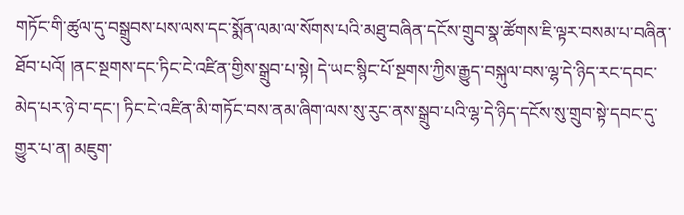གཏོང་གི་ཚུལ་དུ་བསྒྲུབས་པས་ལས་དང་སྨོན་ལམ་ལ་སོགས་པའི་མཐུ་བཞིན་དངོས་གྲུབ་སྣ་ཚོགས་ཇི་ལྟར་བསམ་པ་བཞིན་ཐོབ་པའོ། །ནང་སྔགས་དང་ཏིང་ངེ་འཛིན་གྱིས་སྒྲུབ་པ་སྟེ། དེ་ཡང་སྙིང་པོ་སྔགས་ཀྱིས་རྒྱུད་བསྐུལ་བས་ལྷ་དེ་ཉིད་རང་དབང་མེད་པར་ཉེ་བ་དང་། ཏིང་ངེ་འཛིན་མི་གཏོང་བས་ནམ་ཞིག་ལས་སུ་རུང་ནས་སྒྲུབ་པའི་ལྷ་དེ་ཉིད་དངོས་སུ་གྲུབ་སྟེ་དབང་དུ་གྱུར་པ་ན། མཇུག་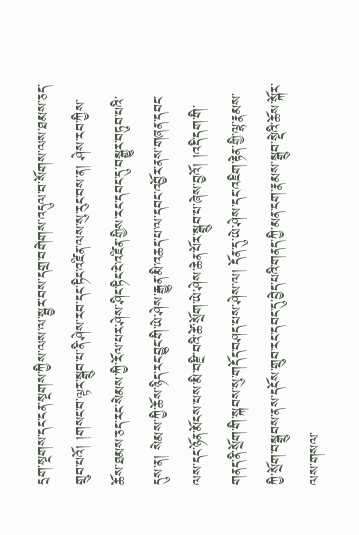དྲག་སྔགས་དང་ངན་སྔགས་ཀྱིས་ལས་ལ་སྦྱར་བས་དགྲ་བགེགས་འདུལ་བ་སོགས་ལས་ཐམས་ཅད་གྲུབ་པའོ། །གསང་བ་ལྟར་སྒྲུབ་པ་ནི་ཤེས་རབ་དང་ཏིང་འཛིན་ལས་སུ་རུང་བས་ན། ཤེས་རབ་ཀྱིས་ཆོས་ཐམས་ཅད་རང་སེམས་ཀྱི་རོལ་པར་ཤེས་ཤིང་ཏིང་ངེ་འཛིན་གྱིས་རང་དབང་དུ་བསྒྱུར་བཏུབ་པའི་དུས་ན། སེམས་ཀྱི་ཆོས་ཉིད་རང་བྱུང་གི་ཡེ་ཤེས་རྒྱུན་མི་འཆད་པ་ལ་དབང་འབྱོར་ནས་གཞན་དབང་ལས་དང་ཉོན་མོངས་པས་མི་བརྫི་བའི་ཚེ་སྲོག་ཡེ་ཤེས་ཆེན་པོར་སྒྲུབ་པ་ཞེས་བྱའོ། །འདི་དག་གི་གནད་ནི་སྲོག་གི་སྐབས་སུ་གདོད་བཤད་པས་ཤེས་ལ། དོན་དུ་ཡེ་ཤེས་དང་འཇིག་རྟེན་གྱི་ལྷ་རྣམས་ཀྱི་སྲོག་བསྒྲུབས་ནས་དངོས་གྲུབ་རང་དབང་དུ་བྱེད་པའི་གནད་ཀྱི་མན་ངག་རྣམས་སྒྲུབ་སྡེའི་ཆོས་སྐོར་ལས་གསལ་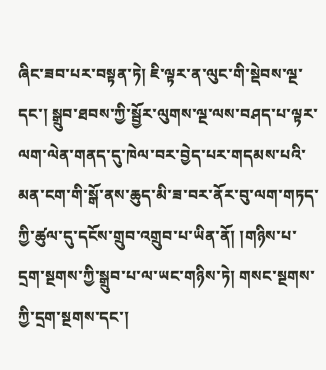ཞིང་ཟབ་པར་བསྟན་ཏེ། ཇི་ལྟར་ན་ལུང་གི་སྡེབས་ལྔ་དང་། སྒྲུབ་ཐབས་ཀྱི་སྦྱོར་ལུགས་ལྔ་ལས་བཤད་པ་ལྟར་ལག་ལེན་གནད་དུ་ཁེལ་བར་བྱེད་པར་གདམས་པའི་མན་ངག་གི་སྒོ་ནས་ཆུད་མི་ཟ་བར་ནོར་བུ་ལག་གཏད་ཀྱི་ཚུལ་དུ་དངོས་གྲུབ་འགྲུབ་པ་ཡིན་ནོ། །གཉིས་པ་དྲག་སྔགས་ཀྱི་སྒྲུབ་པ་ལ་ཡང་གཉིས་ཏེ། གསང་སྔགས་ཀྱི་དྲག་སྔགས་དང་།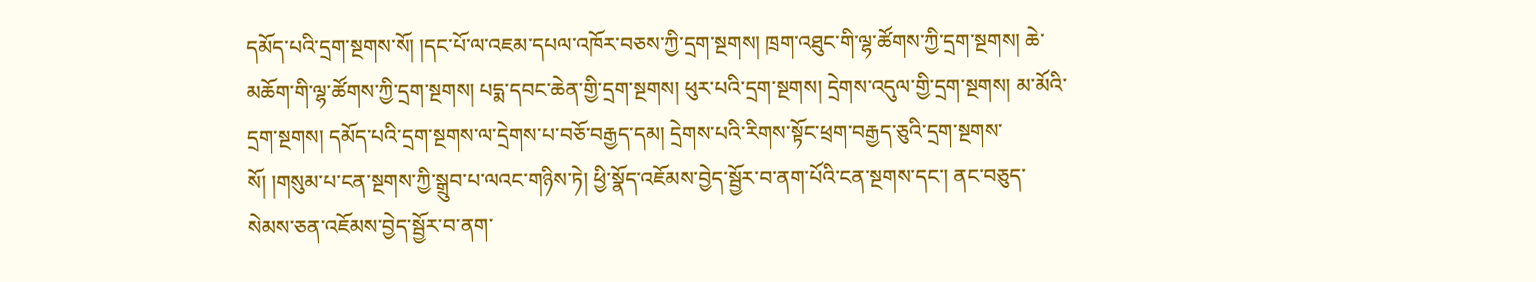དམོད་པའི་དྲག་སྔགས་སོ། །དང་པོ་ལ་འཇམ་དཔལ་འཁོར་བཅས་ཀྱི་དྲག་སྔགས། ཁྲག་འཐུང་གི་ལྷ་ཚོགས་ཀྱི་དྲག་སྔགས། ཆེ་མཆོག་གི་ལྷ་ཚོགས་ཀྱི་དྲག་སྔགས། པདྨ་དབང་ཆེན་གྱི་དྲག་སྔགས། ཕུར་པའི་དྲག་སྔགས། དྲེགས་འདུལ་གྱི་དྲག་སྔགས། མ་མོའི་དྲག་སྔགས། དམོད་པའི་དྲག་སྔགས་ལ་དྲེགས་པ་བཅོ་བརྒྱད་དམ། དྲེགས་པའི་རིགས་སྟོང་ཕྲག་བརྒྱད་ཅུའི་དྲག་སྔགས་སོ། །གསུམ་པ་ངན་སྔགས་ཀྱི་སྒྲུབ་པ་ལའང་གཉིས་ཏེ། ཕྱི་སྣོད་འཇོམས་བྱེད་སྦྱོར་བ་ནག་པོའི་ངན་སྔགས་དང་། ནང་བཅུད་སེམས་ཅན་འཇོམས་བྱེད་སྦྱོར་བ་ནག་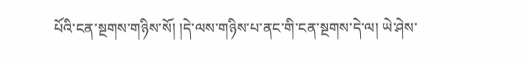པོའི་ངན་སྔགས་གཉིས་སོ། །དེ་ལས་གཉིས་པ་ནང་གི་ངན་སྔགས་དེ་ལ། ཡེ་ཤེས་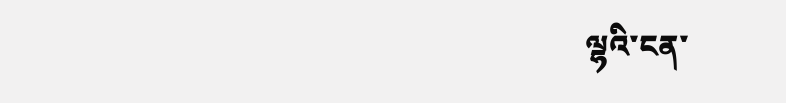ལྷའི་ངན་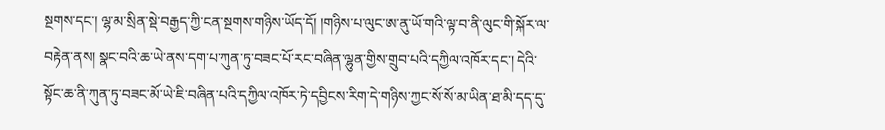སྔགས་དང་། ལྷ་མ་སྲིན་སྡེ་བརྒྱད་ཀྱི་ངན་སྔགས་གཉིས་ཡོད་དོ། །གཉིས་པ་ལུང་ཨ་ནུ་ཡོ་གའི་ལྟ་བ་ནི་ལུང་གི་སྐོར་ལ་བརྟེན་ནས། སྣང་བའི་ཆ་ཡེ་ནས་དག་པ་ཀུན་ཏུ་བཟང་པོ་རང་བཞིན་ལྷུན་གྱིས་གྲུབ་པའི་དཀྱིལ་འཁོར་དང་། དེའི་སྟོང་ཆ་ནི་ཀུན་ཏུ་བཟང་མོ་ཡེ་ཇི་བཞིན་པའི་དཀྱིལ་འཁོར་ཏེ་དབྱིངས་རིག་དེ་གཉིས་ཀྱང་སོ་སོ་མ་ཡིན་ཐ་མི་དད་དུ་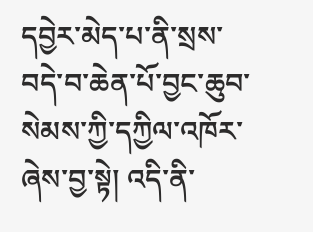དབྱེར་མེད་པ་ནི་སྲས་བདེ་བ་ཆེན་པོ་བྱང་ཆུབ་སེམས་ཀྱི་དཀྱིལ་འཁོར་ཞེས་བྱ་སྟེ། འདི་ནི་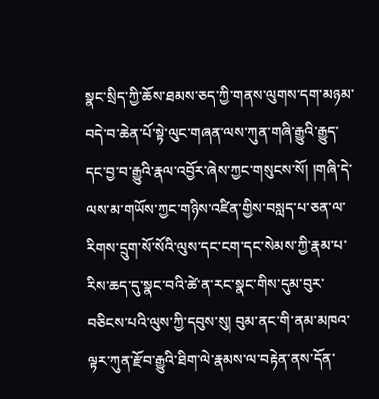སྣང་སྲིད་ཀྱི་ཆོས་ཐམས་ཅད་ཀྱི་གནས་ལུགས་དག་མཉམ་བདེ་བ་ཆེན་པོ་སྟེ་ལུང་གཞན་ལས་ཀུན་གཞི་རྒྱུའི་རྒྱུད་དང་བྱ་བ་རྒྱུའི་རྣལ་འབྱོར་ཞེས་ཀྱང་གསུངས་སོ། །གཞི་དེ་ལས་མ་གཡོས་ཀྱང་གཉིས་འཛིན་གྱིས་བསླད་པ་ཅན་ལ་རིགས་དྲུག་སོ་སོའི་ལུས་དང་ངག་དང་སེམས་ཀྱི་རྣམ་པ་རིས་ཆད་དུ་སྣང་བའི་ཚེ་ན་རང་སྣང་གིས་དུམ་བུར་བཅིངས་པའི་ལུས་ཀྱི་དབུས་སུ། བུམ་ནང་གི་ནམ་མཁའ་ལྟར་ཀུན་རྫོབ་རྒྱུའི་ཐིག་ལེ་རྣམས་ལ་བརྟེན་ནས་དོན་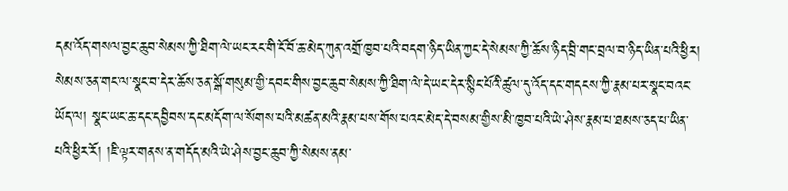དམ་འོད་གསལ་བྱང་ཆུབ་སེམས་ཀྱི་ཐིག་ལེ་ཡང་རང་གི་ངོ་བོ་ཆ་མེད་ཀུན་འགྲོ་ཁྱབ་པའི་བདག་ཉིད་ཡིན་ཀྱང་དེ་སེམས་ཀྱི་ཆོས་ཉིད་བྲི་གང་བྲལ་བ་ཉིད་ཡིན་པའི་ཕྱིར། སེམས་ཅན་གང་ལ་སྣང་བ་དེར་ཆོས་ཅན་སྒོ་གསུམ་གྱི་དབང་གིས་བྱང་ཆུབ་སེམས་ཀྱི་ཐིག་ལེ་དེ་ཡང་དེར་སྙིང་པོའི་ཚུལ་དུ་འོད་དང་གདངས་ཀྱི་རྣམ་པར་སྣང་བའང་ཡོད་ལ། སྣང་ཡང་ཆ་དང་དབྱིབས་དང་མདོག་ལ་སོགས་པའི་མཚན་མའི་རྣམ་པས་གོས་པའང་མེད་དེ་བསམ་གྱིས་མི་ཁྱབ་པའི་ཡེ་ཤེས་རྣམ་པ་ཐམས་ཅད་པ་ཡིན་པའི་ཕྱིར་རོ། །ཇི་ལྟར་གནས་ན་གདོད་མའི་ཡེ་ཤེས་བྱང་ཆུབ་ཀྱི་སེམས་ནམ་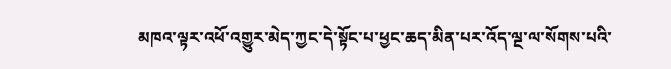མཁའ་ལྟར་འཕོ་འགྱུར་མེད་ཀྱང་དེ་སྟོང་པ་ཕྱང་ཆད་མིན་པར་འོད་ལྔ་ལ་སོགས་པའི་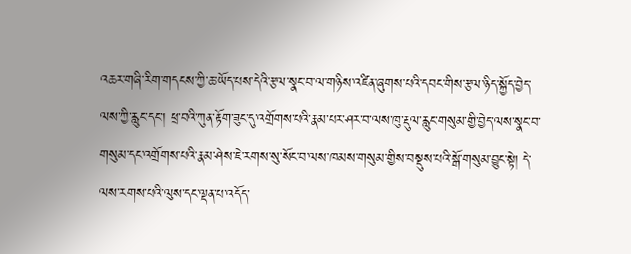འཆར་གཞི་རིག་གདངས་ཀྱི་ཆ་ཡོད་པས་དེའི་རྩལ་སྣང་བ་ལ་གཉིས་འཛིན་ཞུགས་པའི་དབང་གིས་རྩལ་ཉིད་སྐྱོད་བྱེད་ལས་ཀྱི་རླུང་དང་། ཕྲ་བའི་ཀུན་རྟོག་ཟུང་དུ་འགྲོགས་པའི་རྣམ་པར་ཤར་བ་ལས་ཁུ་རྡུལ་རླུང་གསུམ་གྱི་བྱེད་ལས་སྣང་བ་གསུམ་དང་འགྲོགས་པའི་རྣམ་ཤེས་ཇེ་རགས་སུ་སོང་བ་ལས་ཁམས་གསུམ་གྱིས་བསྡུས་པའི་སྒོ་གསུམ་བྱུང་སྟེ། དེ་ལས་རགས་པའི་ལུས་དང་ལྡན་པ་འདོད་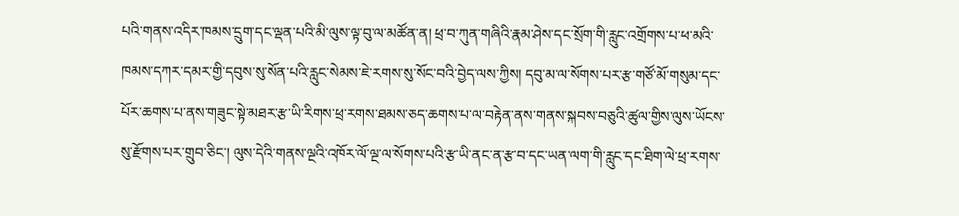པའི་གནས་འདིར་ཁམས་དྲུག་དང་ལྡན་པའི་མི་ལུས་ལྟ་བུ་ལ་མཚོན་ན། ཕྲ་བ་ཀུན་གཞིའི་རྣམ་ཤེས་དང་སྲོག་གི་རླུང་འགྲོགས་པ་ཕ་མའི་ཁམས་དཀར་དམར་གྱི་དབུས་སུ་སོན་པའི་རླུང་སེམས་ཇེ་རགས་སུ་སོང་བའི་བྱེད་ལས་ཀྱིས། དབུ་མ་ལ་སོགས་པར་རྩ་གཙོ་མོ་གསུམ་དང་པོར་ཆགས་པ་ནས་གཟུང་སྟེ་མཐར་རྩ་ཡི་རིགས་ཕྲ་རགས་ཐམས་ཅད་ཆགས་པ་ལ་བརྟེན་ནས་གནས་སྐབས་བཅུའི་ཚུལ་གྱིས་ལུས་ཡོངས་སུ་རྫོགས་པར་གྲུབ་ཅིང་། ལུས་དེའི་གནས་ལྔའི་འཁོར་ལོ་ལྔ་ལ་སོགས་པའི་རྩ་ཡི་ནང་ན་རྩ་བ་དང་ཡན་ལག་གི་རླུང་དང་ཐིག་ལེ་ཕྲ་རགས་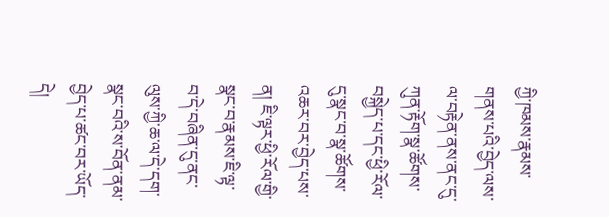ཀྱི་ཁམས་རྣམས་གནས་པའི་བྱེད་ལས་ལ་བརྟེན་ནས་ནང་དུ་ཀུན་རྟོག་སྣ་ཚོགས་བསྐྱེད་པ་དང་ཕྱི་རོལ་དུ་སྣང་བ་སྣ་ཚོགས་འཆར་བར་བྱེད་པས་ན། ཇི་ལྟར་ཕྱི་རོལ་གྱི་སྣང་བ་རྣམས་ཇི་ལྟ་བ་དེ་བཞིན་དུ་ནང་ལུས་ཀྱི་ཆ་ལ་དེ་དག་སྣང་བའི་ས་བོན་ནམ་བྱེད་པ་ཚང་བར་ཡོད་དེ།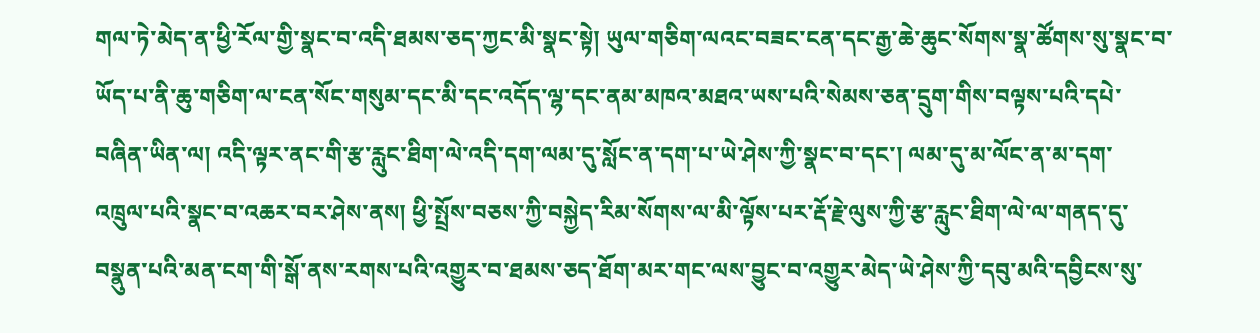གལ་ཏེ་མེད་ན་ཕྱི་རོལ་གྱི་སྣང་བ་འདི་ཐམས་ཅད་ཀྱང་མི་སྣང་སྟེ། ཡུལ་གཅིག་ལའང་བཟང་ངན་དང་རྒྱ་ཆེ་ཆུང་སོགས་སྣ་ཚོགས་སུ་སྣང་བ་ཡོད་པ་ནི་ཆུ་གཅིག་ལ་ངན་སོང་གསུམ་དང་མི་དང་འདོད་ལྷ་དང་ནམ་མཁའ་མཐའ་ཡས་པའི་སེམས་ཅན་དྲུག་གིས་བལྟས་པའི་དཔེ་བཞིན་ཡིན་ལ། འདི་ལྟར་ནང་གི་རྩ་རླུང་ཐིག་ལེ་འདི་དག་ལམ་དུ་སློང་ན་དག་པ་ཡེ་ཤེས་ཀྱི་སྣང་བ་དང་། ལམ་དུ་མ་ལོང་ན་མ་དག་འཁྲུལ་པའི་སྣང་བ་འཆར་བར་ཤེས་ནས། ཕྱི་སྤྲོས་བཅས་ཀྱི་བསྐྱེད་རིམ་སོགས་ལ་མི་ལྟོས་པར་རྡོ་རྗེ་ལུས་ཀྱི་རྩ་རླུང་ཐིག་ལེ་ལ་གནད་དུ་བསྣུན་པའི་མན་ངག་གི་སྒོ་ནས་རགས་པའི་འགྱུར་བ་ཐམས་ཅད་ཐོག་མར་གང་ལས་བྱུང་བ་འགྱུར་མེད་ཡེ་ཤེས་ཀྱི་དབུ་མའི་དབྱིངས་སུ་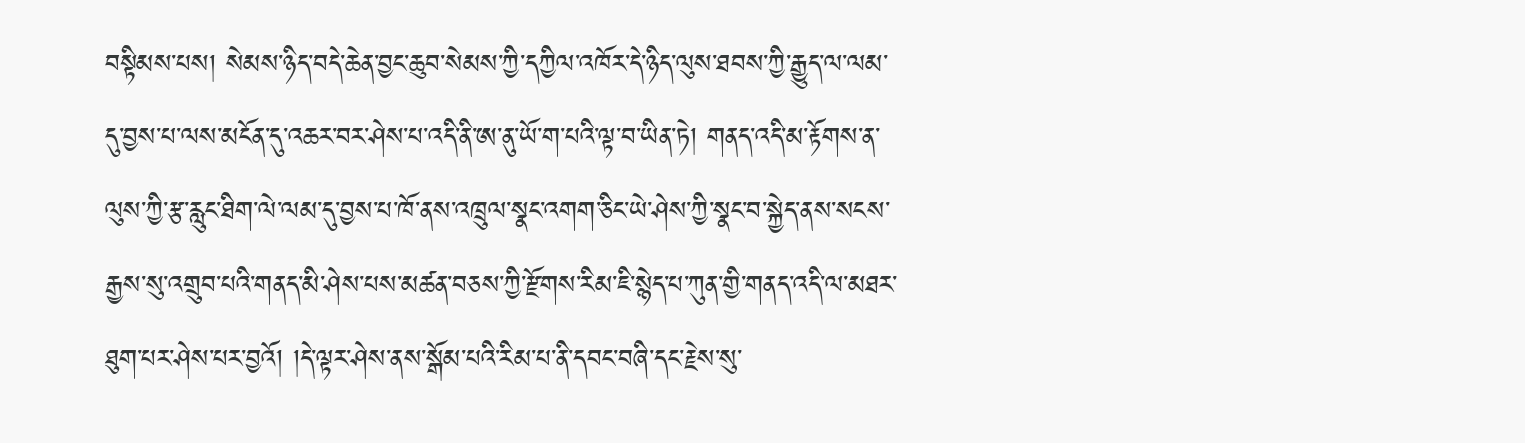བསྟིམས་པས། སེམས་ཉིད་བདེ་ཆེན་བྱང་ཆུབ་སེམས་ཀྱི་དཀྱིལ་འཁོར་དེ་ཉིད་ལུས་ཐབས་ཀྱི་རྒྱུད་ལ་ལམ་དུ་བྱས་པ་ལས་མངོན་དུ་འཆར་བར་ཤེས་པ་འདི་ནི་ཨ་ནུ་ཡོ་ག་པའི་ལྟ་བ་ཡིན་ཏེ། གནད་འདི་མ་རྟོགས་ན་ལུས་ཀྱི་རྩ་རླུང་ཐིག་ལེ་ལམ་དུ་བྱས་པ་ཁོ་ནས་འཁྲུལ་སྣང་འགག་ཅིང་ཡེ་ཤེས་ཀྱི་སྣང་བ་སྐྱེད་ནས་སངས་རྒྱས་སུ་འགྲུབ་པའི་གནད་མི་ཤེས་པས་མཚན་བཅས་ཀྱི་རྫོགས་རིམ་ཇི་སྙེད་པ་ཀུན་གྱི་གནད་འདི་ལ་མཐར་ཐུག་པར་ཤེས་པར་བྱའོ། །དེ་ལྟར་ཤེས་ནས་སྒོམ་པའི་རིམ་པ་ནི་དབང་བཞི་དང་རྗེས་སུ་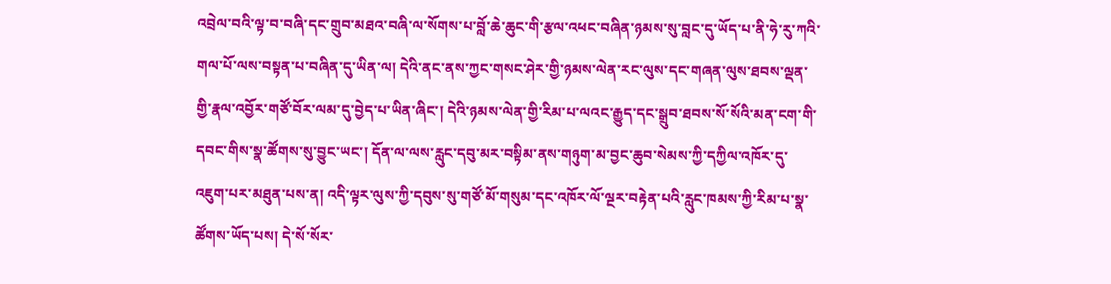འབྲེལ་བའི་ལྟ་བ་བཞི་དང་གྲུབ་མཐའ་བཞི་ལ་སོགས་པ་བློ་ཆེ་ཆུང་གི་རྩལ་འཕང་བཞིན་ཉམས་སུ་བླང་དུ་ཡོད་པ་ནི་ཧེ་རུ་ཀའི་གལ་པོ་ལས་བསྟན་པ་བཞིན་དུ་ཡིན་ལ། དེའི་ནང་ནས་ཀྱང་གསང་ཤེར་གྱི་ཉམས་ལེན་རང་ལུས་དང་གཞན་ལུས་ཐབས་ལྡན་གྱི་རྣལ་འབྱོར་གཙོ་བོར་ལམ་དུ་བྱེད་པ་ཡིན་ཞིང་། དེའི་ཉམས་ལེན་གྱི་རིམ་པ་ལའང་རྒྱུད་དང་སྒྲུབ་ཐབས་སོ་སོའི་མན་ངག་གི་དབང་གིས་སྣ་ཚོགས་སུ་བྱུང་ཡང་། དོན་ལ་ལས་རླུང་དབུ་མར་བསྟིམ་ནས་གཉུག་མ་བྱང་ཆུབ་སེམས་ཀྱི་དཀྱིལ་འཁོར་དུ་འཇུག་པར་མཐུན་པས་ན། འདི་ལྟར་ལུས་ཀྱི་དབུས་སུ་གཙོ་མོ་གསུམ་དང་འཁོར་ལོ་ལྔར་བརྟེན་པའི་རླུང་ཁམས་ཀྱི་རིམ་པ་སྣ་ཚོགས་ཡོད་པས། དེ་སོ་སོར་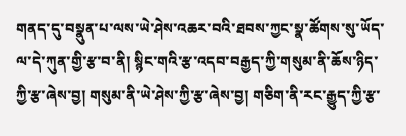གནད་དུ་བསྣུན་པ་ལས་ཡེ་ཤེས་འཆར་བའི་ཐབས་ཀྱང་སྣ་ཚོགས་སུ་ཡོད་ལ་དེ་ཀུན་གྱི་རྩ་བ་ནི། སྙིང་གའི་རྩ་འདབ་བརྒྱད་ཀྱི་གསུམ་ནི་ཆོས་ཉིད་ཀྱི་རྩ་ཞེས་བྱ། གསུམ་ནི་ཡེ་ཤེས་ཀྱི་རྩ་ཞེས་བྱ། གཅིག་ནི་རང་རྒྱུད་ཀྱི་རྩ་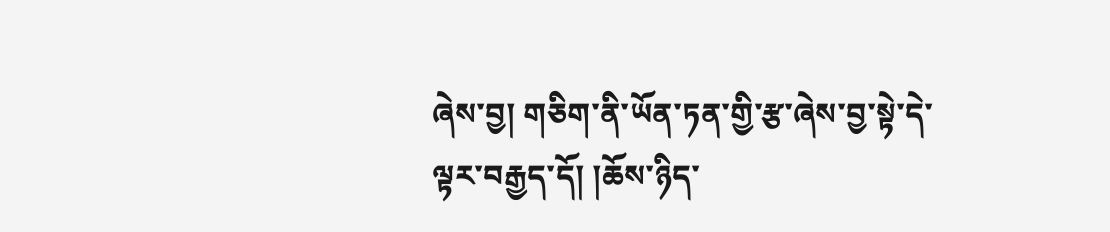ཞེས་བྱ། གཅིག་ནི་ཡོན་ཏན་གྱི་རྩ་ཞེས་བྱ་སྟེ་དེ་ལྟར་བརྒྱད་དོ། །ཆོས་ཉིད་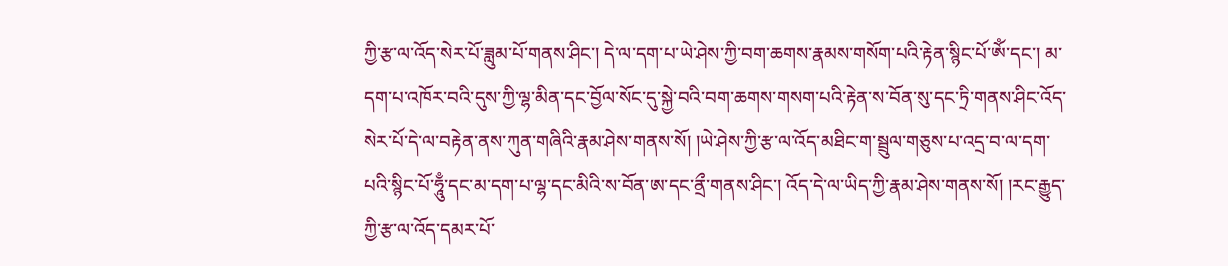ཀྱི་རྩ་ལ་འོད་སེར་པོ་ཟླུམ་པོ་གནས་ཤིང་། དེ་ལ་དག་པ་ཡེ་ཤེས་ཀྱི་བག་ཆགས་རྣམས་གསོག་པའི་རྟེན་སྙིང་པོ་ཨོཾ་དང་། མ་དག་པ་འཁོར་བའི་དུས་ཀྱི་ལྷ་མིན་དང་བྱོལ་སོང་དུ་སྐྱེ་བའི་བག་ཆགས་གསག་པའི་རྟེན་ས་བོན་སུ་དང་ཏྲི་གནས་ཤིང་འོད་སེར་པོ་དེ་ལ་བརྟེན་ནས་ཀུན་གཞིའི་རྣམ་ཤེས་གནས་སོ། །ཡེ་ཤེས་ཀྱི་རྩ་ལ་འོད་མཐིང་ག་སྦྲུལ་གཅུས་པ་འདྲ་བ་ལ་དག་པའི་སྙིང་པོ་ཧཱུྃ་དང་མ་དག་པ་ལྷ་དང་མིའི་ས་བོན་ཨ་དང་ནྲྀ་གནས་ཤིང་། འོད་དེ་ལ་ཡིད་ཀྱི་རྣམ་ཤེས་གནས་སོ། །རང་རྒྱུད་ཀྱི་རྩ་ལ་འོད་དམར་པོ་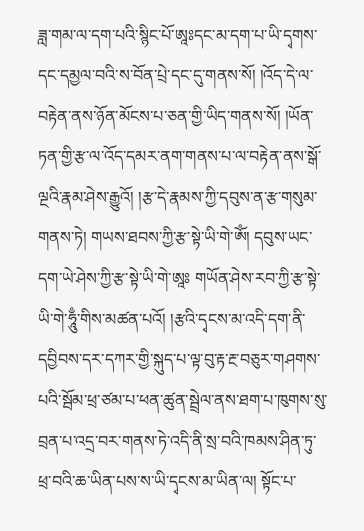ཟླ་གམ་ལ་དག་པའི་སྙིང་པོ་ཨཱཿདང་མ་དག་པ་ཡི་དྭགས་དང་དམྱལ་བའི་ས་བོན་པྲེ་དང་དུ་གནས་སོ། །འོད་དེ་ལ་བརྟེན་ནས་ཉོན་མོངས་པ་ཅན་གྱི་ཡིད་གནས་སོ། །ཡོན་ཏན་གྱི་རྩ་ལ་འོད་དམར་ནག་གནས་པ་ལ་བརྟེན་ནས་སྒོ་ལྔའི་རྣམ་ཤེས་རྒྱུའོ། །རྩ་དེ་རྣམས་ཀྱི་དབུས་ན་རྩ་གསུམ་གནས་ཏེ། གཡས་ཐབས་ཀྱི་རྩ་སྟེ་ཡི་གེ་ཨོཾ། དབུས་ཡང་དག་ཡེ་ཤེས་ཀྱི་རྩ་སྟེ་ཡི་གེ་ཨཱཿ གཡོན་ཤེས་རབ་ཀྱི་རྩ་སྟེ་ཡི་གེ་ཧཱུྃ་གིས་མཚན་པའོ། །རྩའི་དྭངས་མ་འདི་དག་ནི་དབྱིབས་དར་དཀར་གྱི་སྐུད་པ་ལྟ་བུ་རྟ་རྔ་བཅུར་གཤགས་པའི་སྦོམ་ཕྲ་ཙམ་པ་ཕན་ཚུན་སྦྲེལ་ནས་ཐག་པ་ཁུགས་སུ་བྲན་པ་འདྲ་བར་གནས་ཏེ་འདི་ནི་སྲ་བའི་ཁམས་ཤིན་ཏུ་ཕྲ་བའི་ཆ་ཡིན་པས་ས་ཡི་དྭངས་མ་ཡིན་ལ། སྟོང་པ་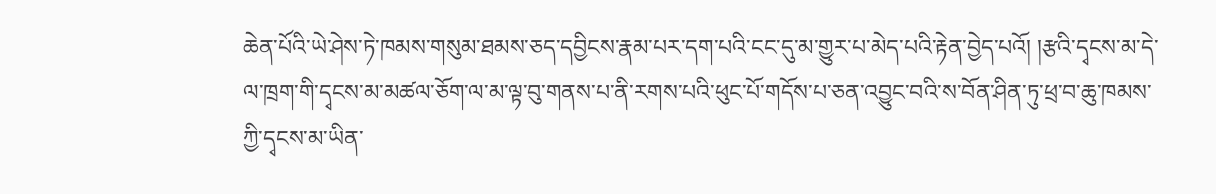ཆེན་པོའི་ཡེ་ཤེས་ཏེ་ཁམས་གསུམ་ཐམས་ཅད་དབྱིངས་རྣམ་པར་དག་པའི་ངང་དུ་མ་གྱུར་པ་མེད་པའི་རྟེན་བྱེད་པའོ། །རྩའི་དྭངས་མ་དེ་ལ་ཁྲག་གི་དྭངས་མ་མཚལ་ཅོག་ལ་མ་ལྟ་བུ་གནས་པ་ནི་རགས་པའི་ཕུང་པོ་གདོས་པ་ཅན་འབྱུང་བའི་ས་བོན་ཤིན་ཏུ་ཕྲ་བ་ཆུ་ཁམས་ཀྱི་དྭངས་མ་ཡིན་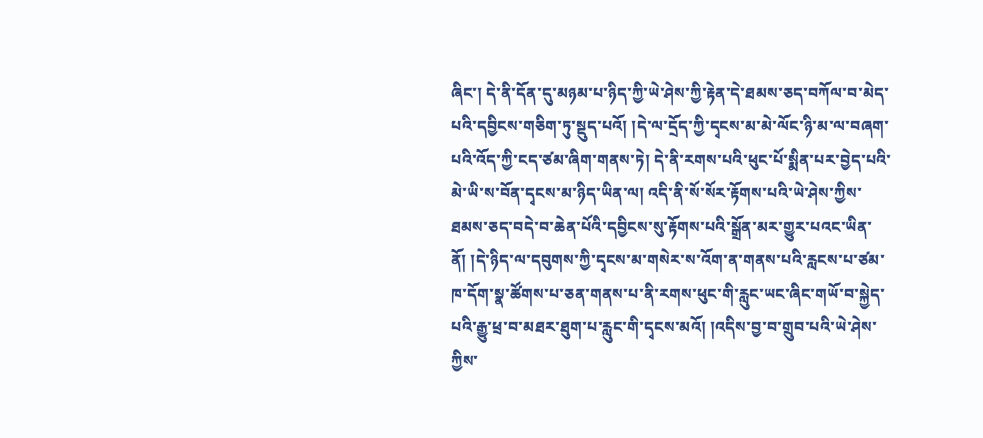ཞིང་། དེ་ནི་དོན་དུ་མཉམ་པ་ཉིད་ཀྱི་ཡེ་ཤེས་ཀྱི་རྟེན་དེ་ཐམས་ཅད་བཀོལ་བ་མེད་པའི་དབྱིངས་གཅིག་ཏུ་སྡུད་པའོ། །དེ་ལ་དྲོད་ཀྱི་དྭངས་མ་མེ་ལོང་ཉི་མ་ལ་བཞག་པའི་འོད་ཀྱི་ངད་ཙམ་ཞིག་གནས་ཏེ། དེ་ནི་རགས་པའི་ཕུང་པོ་སྨིན་པར་བྱེད་པའི་མེ་ཡི་ས་བོན་དྭངས་མ་ཉིད་ཡིན་ལ། འདི་ནི་སོ་སོར་རྟོགས་པའི་ཡེ་ཤེས་ཀྱིས་ཐམས་ཅད་བདེ་བ་ཆེན་པོའི་དབྱིངས་སུ་རྟོགས་པའི་སྒྲོན་མར་གྱུར་པའང་ཡིན་ནོ། །དེ་ཉིད་ལ་དབུགས་ཀྱི་དྭངས་མ་གསེར་ས་འོག་ན་གནས་པའི་རླངས་པ་ཙམ་ཁ་དོག་སྣ་ཚོགས་པ་ཅན་གནས་པ་ནི་རགས་ཕུང་གི་རླུང་ཡང་ཞིང་གཡོ་བ་སྐྱེད་པའི་རྒྱུ་ཕྲ་བ་མཐར་ཐུག་པ་རླུང་གི་དྭངས་མའོ། །འདིས་བྱ་བ་གྲུབ་པའི་ཡེ་ཤེས་ཀྱིས་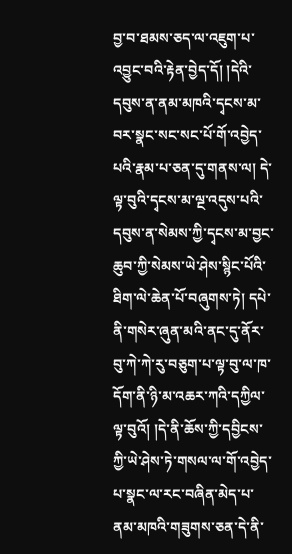བྱ་བ་ཐམས་ཅད་ལ་འཇུག་པ་འབྱུང་བའི་རྟེན་བྱེད་དོ། །དེའི་དབུས་ན་ནམ་མཁའི་དྭངས་མ་བར་སྣང་སང་སང་པོ་གོ་འབྱེད་པའི་རྣམ་པ་ཅན་དུ་གནས་ལ། དེ་ལྟ་བུའི་དྭངས་མ་ལྔ་འདུས་པའི་དབུས་ན་སེམས་ཀྱི་དྭངས་མ་བྱང་ཆུབ་ཀྱི་སེམས་ཡེ་ཤེས་སྙིང་པོའི་ཐིག་ལེ་ཆེན་པོ་བཞུགས་ཏེ། དཔེ་ནི་གསེར་ཞུན་མའི་ནང་དུ་ནོར་བུ་ཀེ་ཀེ་རུ་བཅུག་པ་ལྟ་བུ་ལ་ཁ་དོག་ནི་ཉི་མ་འཆར་ཀའི་དཀྱིལ་ལྟ་བུའོ། །དེ་ནི་ཆོས་ཀྱི་དབྱིངས་ཀྱི་ཡེ་ཤེས་ཏེ་གསལ་ལ་གོ་འབྱེད་པ་སྣང་ལ་རང་བཞིན་མེད་པ་ནམ་མཁའི་གཟུགས་ཅན་དེ་ནི་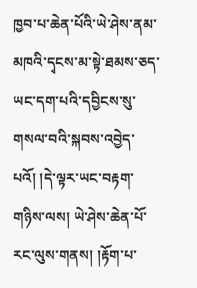ཁྱབ་པ་ཆེན་པོའི་ཡེ་ཤེས་ནམ་མཁའི་དྭངས་མ་སྟེ་ཐམས་ཅད་ཡང་དག་པའི་དབྱིངས་སུ་གསལ་བའི་སྐབས་འབྱེད་པའོ། །དེ་ལྟར་ཡང་བརྟག་གཉིས་ལས། ཡེ་ཤེས་ཆེན་པོ་རང་ལུས་གནས། །རྟོག་པ་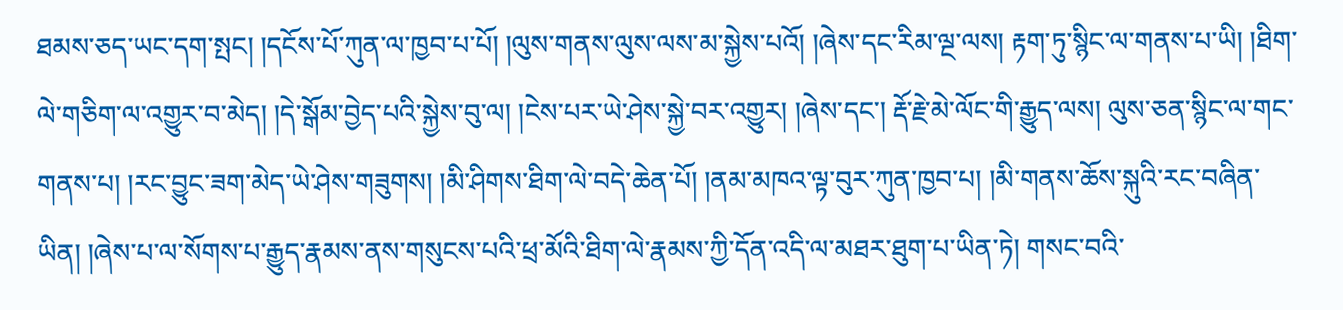ཐམས་ཅད་ཡང་དག་སྤང། །དངོས་པོ་ཀུན་ལ་ཁྱབ་པ་པོ། །ལུས་གནས་ལུས་ལས་མ་སྐྱེས་པའོ། །ཞེས་དང་རིམ་ལྔ་ལས། རྟག་ཏུ་སྙིང་ལ་གནས་པ་ཡི། །ཐིག་ལེ་གཅིག་ལ་འགྱུར་བ་མེད། །དེ་སྒོམ་བྱེད་པའི་སྐྱེས་བུ་ལ། །ངེས་པར་ཡེ་ཤེས་སྐྱེ་བར་འགྱུར། །ཞེས་དང་། རྡོ་རྗེ་མེ་ལོང་གི་རྒྱུད་ལས། ལུས་ཅན་སྙིང་ལ་གང་གནས་པ། །རང་བྱུང་ཟག་མེད་ཡེ་ཤེས་གཟུགས། །མི་ཤིགས་ཐིག་ལེ་བདེ་ཆེན་པོ། །ནམ་མཁའ་ལྟ་བུར་ཀུན་ཁྱབ་པ། །མི་གནས་ཆོས་སྐུའི་རང་བཞིན་ཡིན། །ཞེས་པ་ལ་སོགས་པ་རྒྱུད་རྣམས་ནས་གསུངས་པའི་ཕྲ་མོའི་ཐིག་ལེ་རྣམས་ཀྱི་དོན་འདི་ལ་མཐར་ཐུག་པ་ཡིན་ཏེ། གསང་བའི་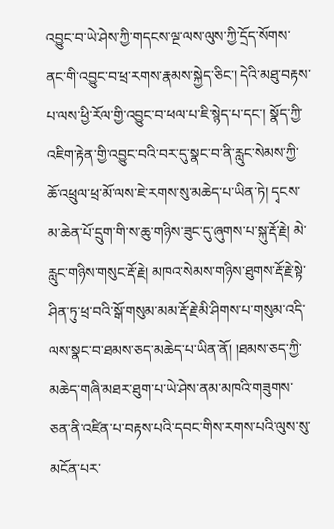འབྱུང་བ་ཡེ་ཤེས་ཀྱི་གདངས་ལྔ་ལས་ལུས་ཀྱི་དྲོད་སོགས་ནང་གི་འབྱུང་བ་ཕྲ་རགས་རྣམས་སྐྱེད་ཅིང་། དེའི་མཐུ་བརྟས་པ་ལས་ཕྱི་རོལ་གྱི་འབྱུང་བ་ཕལ་པ་ཇི་སྙེད་པ་དང་། སྣོད་ཀྱི་འཇིག་རྟེན་གྱི་འབྱུང་བའི་བར་དུ་སྣང་བ་ནི་རླུང་སེམས་ཀྱི་ཆོ་འཕྲུལ་ཕྲ་མོ་ལས་ཇེ་རགས་སུ་མཆེད་པ་ཡིན་ཏེ། དྭངས་མ་ཆེན་པོ་དྲུག་གི་ས་ཆུ་གཉིས་ཟུང་དུ་ཞུགས་པ་སྐུ་རྡོ་རྗེ། མེ་རླུང་གཉིས་གསུང་རྡོ་རྗེ། མཁའ་སེམས་གཉིས་ཐུགས་རྡོ་རྗེ་སྟེ་ཤིན་ཏུ་ཕྲ་བའི་སྒོ་གསུམ་མམ་རྡོ་རྗེ་མི་ཤིགས་པ་གསུམ་འདི་ལས་སྣང་བ་ཐམས་ཅད་མཆེད་པ་ཡིན་ནོ། །ཐམས་ཅད་ཀྱི་མཆེད་གཞི་མཐར་ཐུག་པ་ཡེ་ཤེས་ནམ་མཁའི་གཟུགས་ཅན་ནི་འཛིན་པ་བརྟས་པའི་དབང་གིས་རགས་པའི་ལུས་སུ་མངོན་པར་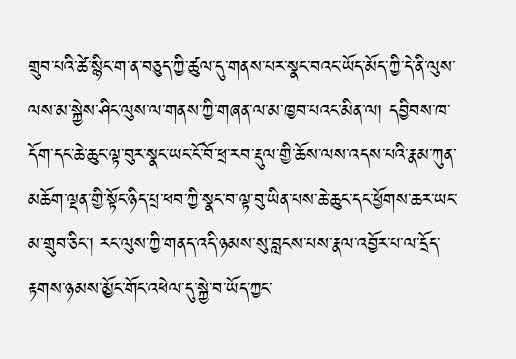གྲུབ་པའི་ཚེ་སྙིང་ག་ན་བཅུད་ཀྱི་ཚུལ་དུ་གནས་པར་སྣང་བའང་ཡོད་མོད་ཀྱི་དེ་ནི་ལུས་ལས་མ་སྐྱེས་ཤིང་ལུས་ལ་གནས་ཀྱི་གཞན་ལ་མ་ཁྱབ་པའང་མིན་ལ། དབྱིབས་ཁ་དོག་དང་ཆེ་ཆུང་ལྟ་བུར་སྣང་ཡང་ངོ་བོ་ཕྲ་རབ་རྡུལ་གྱི་ཆོས་ལས་འདས་པའི་རྣམ་ཀུན་མཆོག་ལྡན་གྱི་སྟོང་ཉིད་པྲ་ཕབ་ཀྱི་སྣང་བ་ལྟ་བུ་ཡིན་པས་ཆེ་ཆུང་དང་ཕྱོགས་ཆར་ཡང་མ་གྲུབ་ཅིང་། རང་ལུས་ཀྱི་གནད་འདི་ཉམས་སུ་བླངས་པས་རྣལ་འབྱོར་པ་ལ་དྲོད་རྟགས་ཉམས་མྱོང་གོང་འཕེལ་དུ་སྐྱེ་བ་ཡོད་ཀྱང་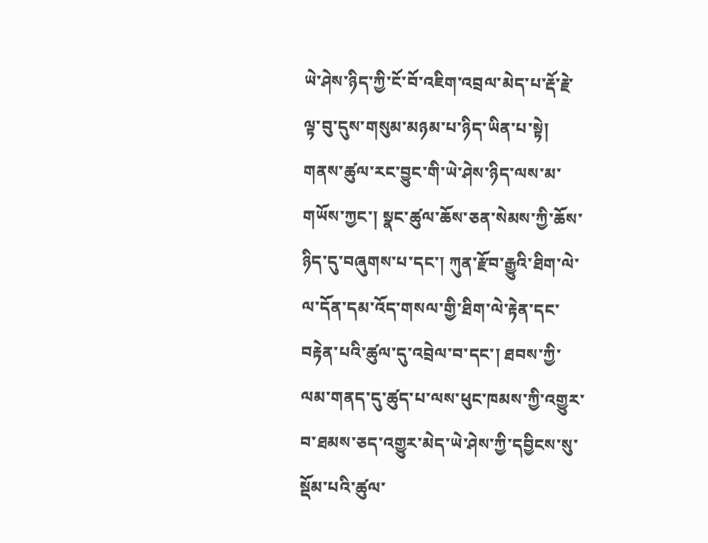ཡེ་ཤེས་ཉིད་ཀྱི་ངོ་བོ་འཇིག་འབྲལ་མེད་པ་རྡོ་རྗེ་ལྟ་བུ་དུས་གསུམ་མཉམ་པ་ཉིད་ཡིན་པ་སྟེ། གནས་ཚུལ་རང་བྱུང་གི་ཡེ་ཤེས་ཉིད་ལས་མ་གཡོས་ཀྱང་། སྣང་ཚུལ་ཆོས་ཅན་སེམས་ཀྱི་ཆོས་ཉིད་དུ་བཞུགས་པ་དང་། ཀུན་རྫོབ་རྒྱུའི་ཐིག་ལེ་ལ་དོན་དམ་འོད་གསལ་གྱི་ཐིག་ལེ་རྟེན་དང་བརྟེན་པའི་ཚུལ་དུ་འབྲེལ་བ་དང་། ཐབས་ཀྱི་ལམ་གནད་དུ་ཚུད་པ་ལས་ཕུང་ཁམས་ཀྱི་འགྱུར་བ་ཐམས་ཅད་འགྱུར་མེད་ཡེ་ཤེས་ཀྱི་དབྱིངས་སུ་སྡོམ་པའི་ཚུལ་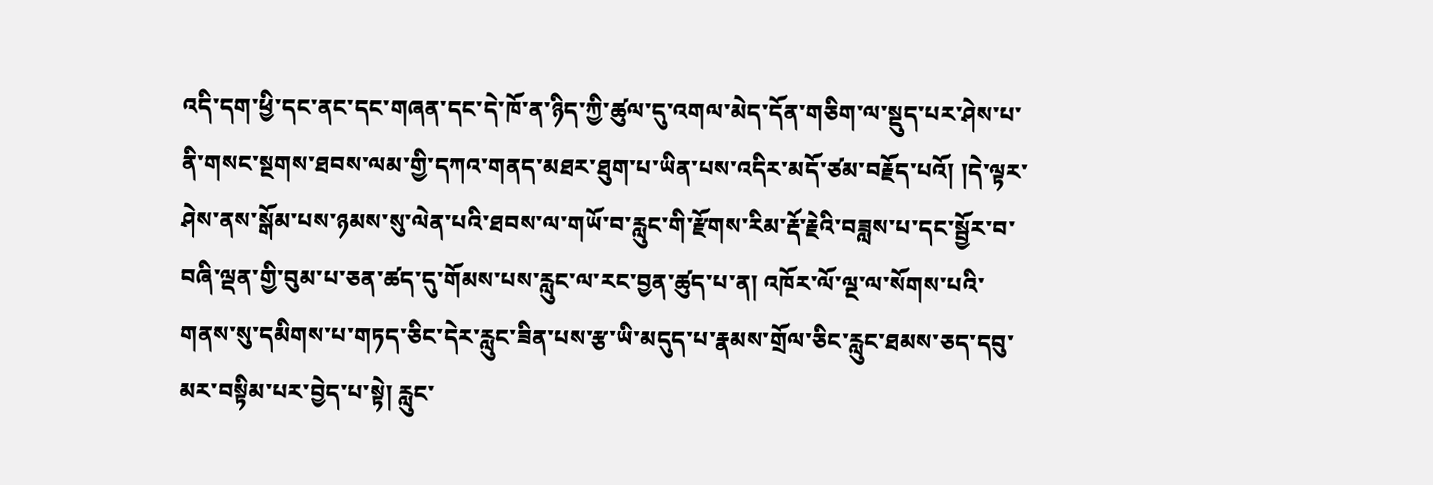འདི་དག་ཕྱི་དང་ནང་དང་གཞན་དང་དེ་ཁོ་ན་ཉིད་ཀྱི་ཚུལ་དུ་འགལ་མེད་དོན་གཅིག་ལ་སྡུད་པར་ཤེས་པ་ནི་གསང་སྔགས་ཐབས་ལམ་གྱི་དཀའ་གནད་མཐར་ཐུག་པ་ཡིན་པས་འདིར་མདོ་ཙམ་བརྗོད་པའོ། །དེ་ལྟར་ཤེས་ནས་སྒོམ་པས་ཉམས་སུ་ལེན་པའི་ཐབས་ལ་གཡོ་བ་རླུང་གི་རྫོགས་རིམ་རྡོ་རྗེའི་བཟླས་པ་དང་སྦྱོར་བ་བཞི་ལྡན་གྱི་བུམ་པ་ཅན་ཚད་དུ་གོམས་པས་རླུང་ལ་རང་བྱན་ཚུད་པ་ན། འཁོར་ལོ་ལྔ་ལ་སོགས་པའི་གནས་སུ་དམིགས་པ་གཏད་ཅིང་དེར་རླུང་ཟིན་པས་རྩ་ཡི་མདུད་པ་རྣམས་གྲོལ་ཅིང་རླུང་ཐམས་ཅད་དབུ་མར་བསྟིམ་པར་བྱེད་པ་སྟེ། རླུང་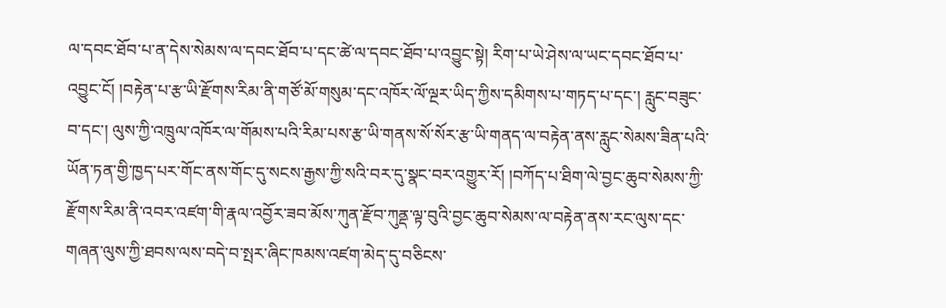ལ་དབང་ཐོབ་པ་ན་དེས་སེམས་ལ་དབང་ཐོབ་པ་དང་ཚེ་ལ་དབང་ཐོབ་པ་འབྱུང་སྟེ། རིག་པ་ཡེ་ཤེས་ལ་ཡང་དབང་ཐོབ་པ་འབྱུང་ངོ། །བརྟེན་པ་རྩ་ཡི་རྫོགས་རིམ་ནི་གཙོ་མོ་གསུམ་དང་འཁོར་ལོ་ལྔར་ཡིད་ཀྱིས་དམིགས་པ་གཏད་པ་དང་། རླུང་བཟུང་བ་དང་། ལུས་ཀྱི་འཁྲུལ་འཁོར་ལ་གོམས་པའི་རིམ་པས་རྩ་ཡི་གནས་སོ་སོར་རྩ་ཡི་གནད་ལ་བརྟེན་ནས་རླུང་སེམས་ཟིན་པའི་ཡོན་ཏན་གྱི་ཁྱད་པར་གོང་ནས་གོང་དུ་སངས་རྒྱས་ཀྱི་སའི་བར་དུ་སྣང་བར་འགྱུར་རོ། །བཀོད་པ་ཐིག་ལེ་བྱང་ཆུབ་སེམས་ཀྱི་རྫོགས་རིམ་ནི་འབར་འཛག་གི་རྣལ་འབྱོར་ཟབ་མོས་ཀུན་རྫོབ་ཀུནྡ་ལྟ་བུའི་བྱང་ཆུབ་སེམས་ལ་བརྟེན་ནས་རང་ལུས་དང་གཞན་ལུས་ཀྱི་ཐབས་ལས་བདེ་བ་སྤར་ཞིང་ཁམས་འཛག་མེད་དུ་བཅིངས་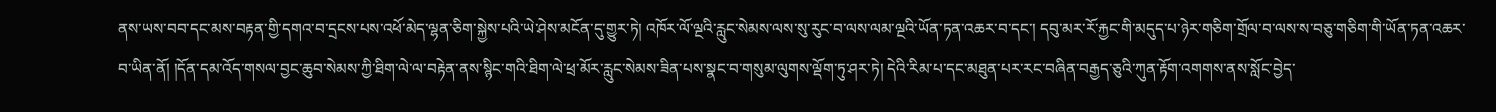ནས་ཡས་བབ་དང་མས་བརྟན་གྱི་དགའ་བ་དྲངས་པས་འཕོ་མེད་ལྷན་ཅིག་སྐྱེས་པའི་ཡེ་ཤེས་མངོན་དུ་གྱུར་ཏེ། འཁོར་ལོ་ལྔའི་རླུང་སེམས་ལས་སུ་རུང་བ་ལས་ལམ་ལྔའི་ཡོན་ཏན་འཆར་བ་དང་། དབུ་མར་རོ་རྐྱང་གི་མདུད་པ་ཉེར་གཅིག་གྲོལ་བ་ལས་ས་བཅུ་གཅིག་གི་ཡོན་ཏན་འཆར་བ་ཡིན་ནོ། །དོན་དམ་འོད་གསལ་བྱང་ཆུབ་སེམས་ཀྱི་ཐིག་ལེ་ལ་བརྟེན་ནས་སྙིང་གའི་ཐིག་ལེ་ཕྲ་མོར་རླུང་སེམས་ཟིན་པས་སྣང་བ་གསུམ་ལུགས་ལྡོག་ཏུ་ཤར་ཏེ། དེའི་རིམ་པ་དང་མཐུན་པར་རང་བཞིན་བརྒྱད་ཅུའི་ཀུན་རྟོག་འགགས་ནས་སློང་བྱེད་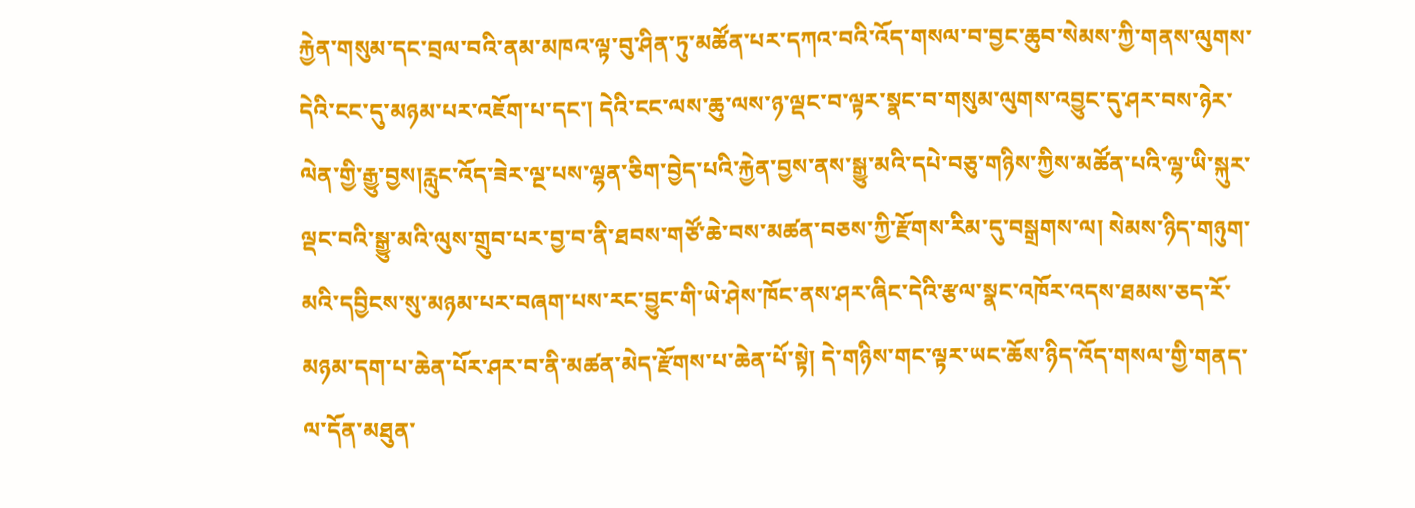རྐྱེན་གསུམ་དང་བྲལ་བའི་ནམ་མཁའ་ལྟ་བུ་ཤིན་ཏུ་མཚོན་པར་དཀའ་བའི་འོད་གསལ་བ་བྱང་ཆུབ་སེམས་ཀྱི་གནས་ལུགས་དེའི་ངང་དུ་མཉམ་པར་འཇོག་པ་དང་། དེའི་ངང་ལས་ཆུ་ལས་ཉ་ལྡང་བ་ལྟར་སྣང་བ་གསུམ་ལུགས་འབྱུང་དུ་ཤར་བས་ཉེར་ལེན་གྱི་རྒྱུ་བྱས།རླུང་འོད་ཟེར་ལྔ་པས་ལྷན་ཅིག་བྱེད་པའི་རྐྱེན་བྱས་ནས་སྒྱུ་མའི་དཔེ་བཅུ་གཉིས་ཀྱིས་མཚོན་པའི་ལྷ་ཡི་སྐུར་ལྡང་བའི་སྒྱུ་མའི་ལུས་གྲུབ་པར་བྱ་བ་ནི་ཐབས་གཙོ་ཆེ་བས་མཚན་བཅས་ཀྱི་རྫོགས་རིམ་དུ་བསྒྲགས་ལ། སེམས་ཉིད་གཉུག་མའི་དབྱིངས་སུ་མཉམ་པར་བཞག་པས་རང་བྱུང་གི་ཡེ་ཤེས་ཁོང་ནས་ཤར་ཞིང་དེའི་རྩལ་སྣང་འཁོར་འདས་ཐམས་ཅད་རོ་མཉམ་དག་པ་ཆེན་པོར་ཤར་བ་ནི་མཚན་མེད་རྫོགས་པ་ཆེན་པོ་སྟེ། དེ་གཉིས་གང་ལྟར་ཡང་ཆོས་ཉིད་འོད་གསལ་གྱི་གནད་ལ་དོན་མཐུན་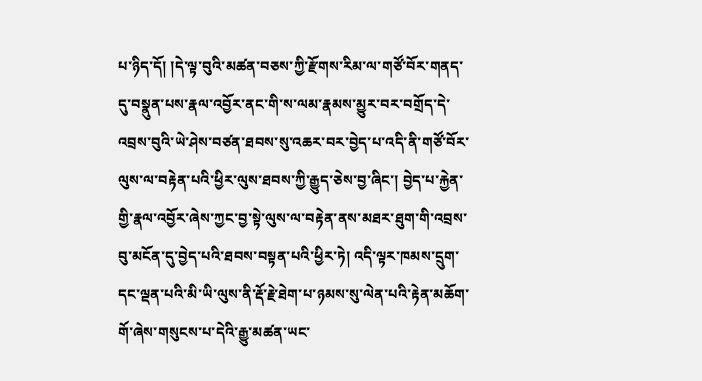པ་ཉིད་དོ། །དེ་ལྟ་བུའི་མཚན་བཅས་ཀྱི་རྫོགས་རིམ་ལ་གཙོ་བོར་གནད་དུ་བསྣུན་པས་རྣལ་འབྱོར་ནང་གི་ས་ལམ་རྣམས་མྱུར་བར་བགྲོད་དེ་འབྲས་བུའི་ཡེ་ཤེས་བཙན་ཐབས་སུ་འཆར་བར་བྱེད་པ་འདི་ནི་གཙོ་བོར་ལུས་ལ་བརྟེན་པའི་ཕྱིར་ལུས་ཐབས་ཀྱི་རྒྱུད་ཅེས་བྱ་ཞིང་། བྱེད་པ་རྐྱེན་གྱི་རྣལ་འབྱོར་ཞེས་ཀྱང་བྱ་སྟེ་ལུས་ལ་བརྟེན་ནས་མཐར་ཐུག་གི་འབྲས་བུ་མངོན་དུ་བྱེད་པའི་ཐབས་བསྟན་པའི་ཕྱིར་ཏེ། འདི་ལྟར་ཁམས་དྲུག་དང་ལྡན་པའི་མི་ཡི་ལུས་ནི་རྡོ་རྗེ་ཐེག་པ་ཉམས་སུ་ལེན་པའི་རྟེན་མཆོག་གོ་ཞེས་གསུངས་པ་དེའི་རྒྱུ་མཚན་ཡང་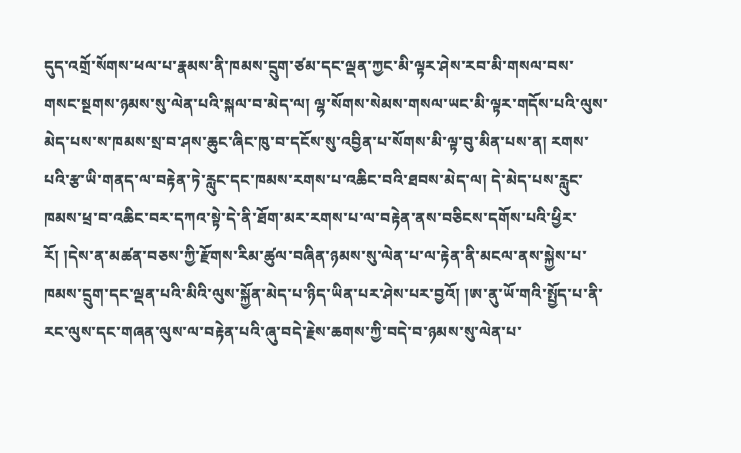དུད་འགྲོ་སོགས་ཕལ་པ་རྣམས་ནི་ཁམས་དྲུག་ཙམ་དང་ལྡན་ཀྱང་མི་ལྟར་ཤེས་རབ་མི་གསལ་བས་གསང་སྔགས་ཉམས་སུ་ལེན་པའི་སྐལ་བ་མེད་ལ། ལྷ་སོགས་སེམས་གསལ་ཡང་མི་ལྟར་གདོས་པའི་ལུས་མེད་པས་ས་ཁམས་སྲ་བ་ཤས་ཆུང་ཞིང་ཁུ་བ་དངོས་སུ་འབྱིན་པ་སོགས་མི་ལྟ་བུ་མིན་པས་ན། རགས་པའི་རྩ་ཡི་གནད་ལ་བརྟེན་ཏེ་རླུང་དང་ཁམས་རགས་པ་འཆིང་བའི་ཐབས་མེད་ལ། དེ་མེད་པས་རླུང་ཁམས་ཕྲ་བ་འཆིང་བར་དཀའ་སྟེ་དེ་ནི་ཐོག་མར་རགས་པ་ལ་བརྟེན་ནས་བཅིངས་དགོས་པའི་ཕྱིར་རོ། །དེས་ན་མཚན་བཅས་ཀྱི་རྫོགས་རིམ་ཚུལ་བཞིན་ཉམས་སུ་ལེན་པ་ལ་རྟེན་ནི་མངལ་ནས་སྐྱེས་པ་ཁམས་དྲུག་དང་ལྡན་པའི་མིའི་ལུས་སྐྱོན་མེད་པ་ཉིད་ཡིན་པར་ཤེས་པར་བྱའོ། །ཨ་ནུ་ཡོ་གའི་སྤྱོད་པ་ནི་རང་ལུས་དང་གཞན་ལུས་ལ་བརྟེན་པའི་ཞུ་བདེ་རྗེས་ཆགས་ཀྱི་བདེ་བ་ཉམས་སུ་ལེན་པ་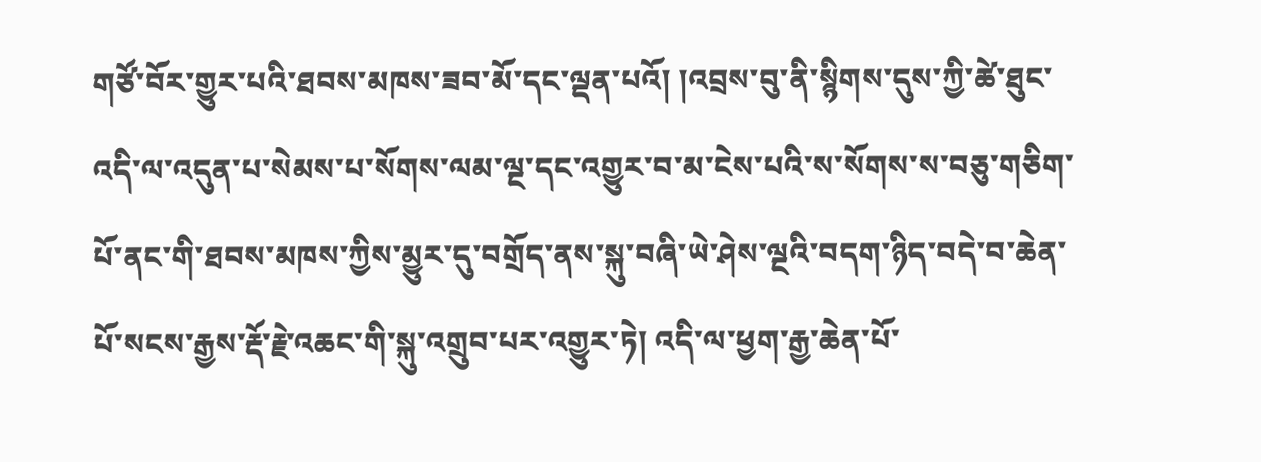གཙོ་བོར་གྱུར་པའི་ཐབས་མཁས་ཟབ་མོ་དང་ལྡན་པའོ། །འབྲས་བུ་ནི་སྙིགས་དུས་ཀྱི་ཚེ་ཐུང་འདི་ལ་འདུན་པ་སེམས་པ་སོགས་ལམ་ལྔ་དང་འགྱུར་བ་མ་ངེས་པའི་ས་སོགས་ས་བཅུ་གཅིག་པོ་ནང་གི་ཐབས་མཁས་ཀྱིས་མྱུར་དུ་བགྲོད་ནས་སྐུ་བཞི་ཡེ་ཤེས་ལྔའི་བདག་ཉིད་བདེ་བ་ཆེན་པོ་སངས་རྒྱས་རྡོ་རྗེ་འཆང་གི་སྐུ་འགྲུབ་པར་འགྱུར་ཏེ། འདི་ལ་ཕྱག་རྒྱ་ཆེན་པོ་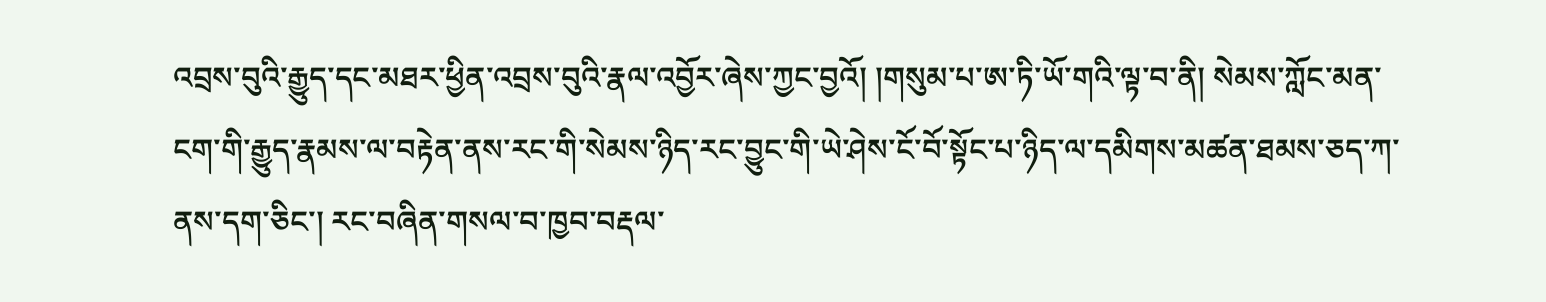འབྲས་བུའི་རྒྱུད་དང་མཐར་ཕྱིན་འབྲས་བུའི་རྣལ་འབྱོར་ཞེས་ཀྱང་བྱའོ། །གསུམ་པ་ཨ་ཏི་ཡོ་གའི་ལྟ་བ་ནི། སེམས་ཀློང་མན་ངག་གི་རྒྱུད་རྣམས་ལ་བརྟེན་ནས་རང་གི་སེམས་ཉིད་རང་བྱུང་གི་ཡེ་ཤེས་ངོ་བོ་སྟོང་པ་ཉིད་ལ་དམིགས་མཚན་ཐམས་ཅད་ཀ་ནས་དག་ཅིང་། རང་བཞིན་གསལ་བ་ཁྱབ་བརྡལ་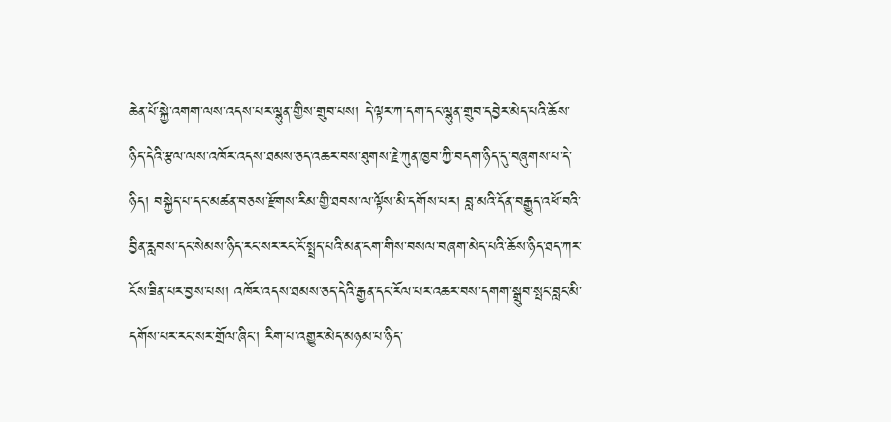ཆེན་པོ་སྐྱེ་འགག་ལས་འདས་པར་ལྷུན་གྱིས་གྲུབ་པས། དེ་ལྟར་ཀ་དག་དང་ལྷུན་གྲུབ་དབྱེར་མེད་པའི་ཆོས་ཉིད་དེའི་རྩལ་ལས་འཁོར་འདས་ཐམས་ཅད་འཆར་བས་ཐུགས་རྗེ་ཀུན་ཁྱབ་ཀྱི་བདག་ཉིད་དུ་བཞུགས་པ་དེ་ཉིད། བསྐྱེད་པ་དང་མཚན་བཅས་རྫོགས་རིམ་གྱི་ཐབས་ལ་ལྟོས་མི་དགོས་པར། བླ་མའི་དོན་བརྒྱུད་འཕོ་བའི་བྱིན་རླབས་དང་སེམས་ཉིད་རང་སར་རང་ངོ་སྤྲད་པའི་མན་ངག་གིས་བསལ་བཞག་མེད་པའི་ཆོས་ཉིད་ཐད་ཀར་ངོས་ཟིན་པར་བྱས་པས། འཁོར་འདས་ཐམས་ཅད་དེའི་རྒྱན་དང་རོལ་པར་འཆར་བས་དགག་སྒྲུབ་སྤང་བླང་མི་དགོས་པར་རང་སར་གྲོལ་ཞིང་། རིག་པ་འགྱུར་མེད་མཉམ་པ་ཉིད་